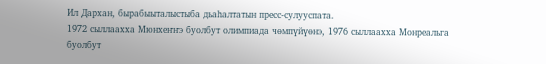Ил Дархан, бырабыыталыстыба дьаһалтатын пресс-сулууспата.
1972 сыллаахха Мюнхеҥҥэ буолбут олимпиада чөмпүйүөнэ, 1976 сыллаахха Монреальга буолбут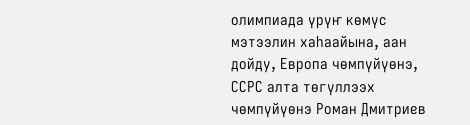олимпиада үрүҥ көмүс мэтээлин хаһаайына, аан дойду, Европа чөмпүйүөнэ, ССРС алта төгүллээх чөмпүйүөнэ Роман Дмитриев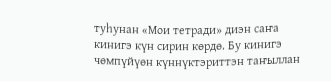туһунан «Мои тетради» диэн саҥа кинигэ күн сирин көрдө. Бу кинигэ чөмпүйүөн күннүктэриттэн таҥыллан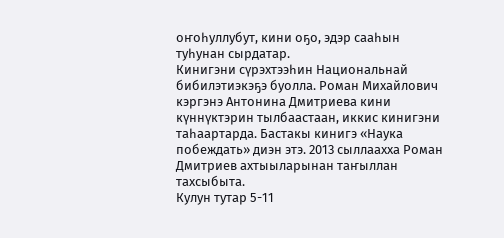оҥоһуллубут, кини оҕо, эдэр сааһын туһунан сырдатар.
Кинигэни сүрэхтээһин Национальнай бибилэтиэкэҕэ буолла. Роман Михайлович кэргэнэ Антонина Дмитриева кини күннүктэрин тылбаастаан, иккис кинигэни таһаартарда. Бастакы кинигэ «Наука побеждать» диэн этэ. 2013 сыллаахха Роман Дмитриев ахтыыларынан таҥыллан тахсыбыта.
Кулун тутар 5-11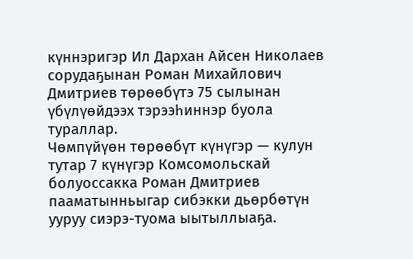күннэригэр Ил Дархан Айсен Николаев сорудаҕынан Роман Михайлович Дмитриев төрөөбүтэ 75 сылынан үбүлүөйдээх тэрээһиннэр буола тураллар.
Чөмпүйүөн төрөөбүт күнүгэр — кулун тутар 7 күнүгэр Комсомольскай болуоссакка Роман Дмитриев пааматынньыгар сибэкки дьөрбөтүн ууруу сиэрэ-туома ыытыллыаҕа.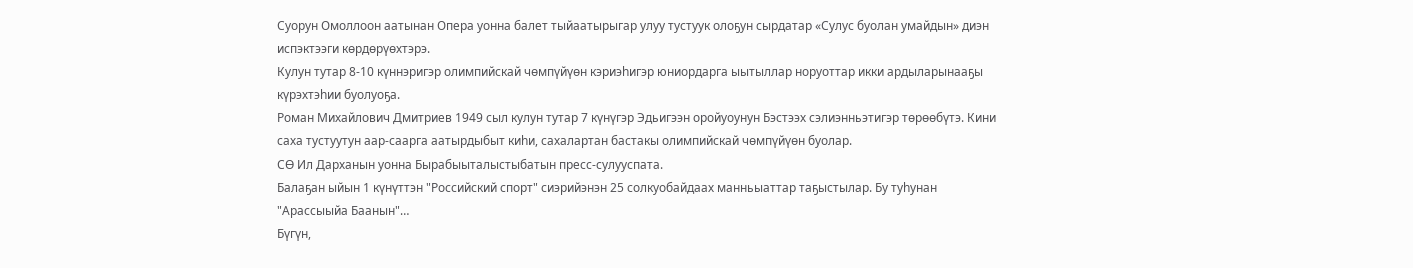Суорун Омоллоон аатынан Опера уонна балет тыйаатырыгар улуу тустуук олоҕун сырдатар «Сулус буолан умайдын» диэн испэктээги көрдөрүөхтэрэ.
Кулун тутар 8-10 күннэригэр олимпийскай чөмпүйүөн кэриэһигэр юниордарга ыытыллар норуоттар икки ардыларынааҕы күрэхтэһии буолуоҕа.
Роман Михайлович Дмитриев 1949 сыл кулун тутар 7 күнүгэр Эдьигээн оройуоунун Бэстээх сэлиэнньэтигэр төрөөбүтэ. Кини саха тустуутун аар-саарга аатырдыбыт киһи, сахалартан бастакы олимпийскай чөмпүйүөн буолар.
СӨ Ил Дарханын уонна Бырабыыталыстыбатын пресс-сулууспата.
Балаҕан ыйын 1 күнүттэн "Российский спорт" сиэрийэнэн 25 солкуобайдаах манньыаттар таҕыстылар. Бу туһунан "Арассыыйа Баанын"…
Бүгүн,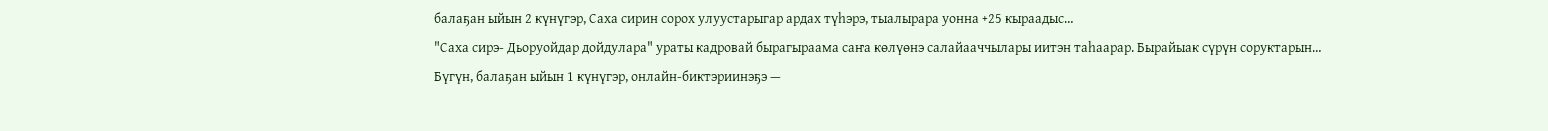балаҕан ыйын 2 күнүгэр, Саха сирин сорох улуустарыгар ардах түһэрэ, тыалырара уонна +25 кыраадыс…
"Саха сирэ- Дьоруойдар дойдулара" ураты кадровай бырагыраама саҥа көлүөнэ салайааччылары иитэн таһаарар. Бырайыак сүрүн соруктарын…
Бүгүн, балаҕан ыйын 1 күнүгэр, онлайн-биктэриинэҕэ —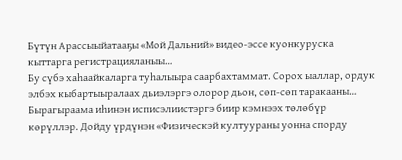Бүтүн Арассыыйатааҕы «Мой Дальний» видео-эссе куонкуруска кыттарга регистрацияланыы…
Бу сүбэ хаһаайкаларга туһалыыра саарбахтаммат. Сорох ыаллар, ордук элбэх кыбартыыралаах дьиэлэргэ олорор дьон, сөп-сөп таракааны…
Бырагыраама иһинэн исписэлиистэргэ биир кэмнээх төлөбүр көрүллэр. Дойду үрдүнэн «Физическэй култуураны уонна спорду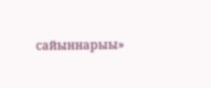сайыннарыы»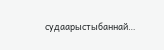судаарыстыбаннай…